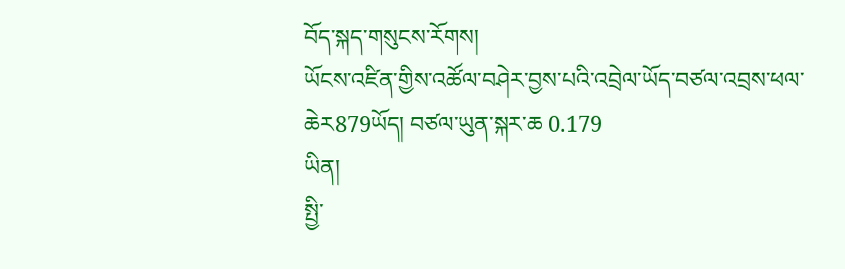བོད་སྐད་གསུངས་རོགས།
ཡོངས་འཛིན་གྱིས་འཚོལ་བཤེར་བྱས་པའི་འབྲེལ་ཡོད་བཙལ་འབྲས་ཕལ་ཆེར879ཡོད། བཙལ་ཡུན་སྐར་ཆ 0.179
ཡིན།
སྤྱི་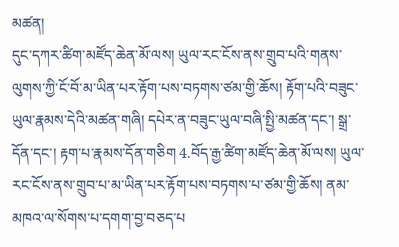མཚན།
དུང་དཀར་ཚིག་མཛོད་ཆེན་མོ་ལས། ཡུལ་རང་ངོས་ནས་གྲུབ་པའི་གནས་ལུགས་ཀྱི་ངོ་བོ་མ་ཡིན་པར་རྟོག་པས་བཏགས་ཙམ་གྱི་ཆོས། རྟོག་པའི་བཟུང་ཡུལ་རྣམས་དེའི་མཚན་གཞི། དཔེར་ན་བཟུང་ཡུལ་བཞི་སྤྱི་མཚན་དང་། སྒྲ་དོན་དང་། རྟག་པ་རྣམས་དོན་གཅིག 4.བོད་རྒྱ་ཚིག་མཛོད་ཆེན་མོ་ལས། ཡུལ་རང་ངོས་ནས་གྲུབ་པ་མ་ཡིན་པར་རྟོག་པས་བཏགས་པ་ཙམ་གྱི་ཆོས། ནམ་མཁའ་ལ་སོགས་པ་དགག་བྱ་བཅད་པ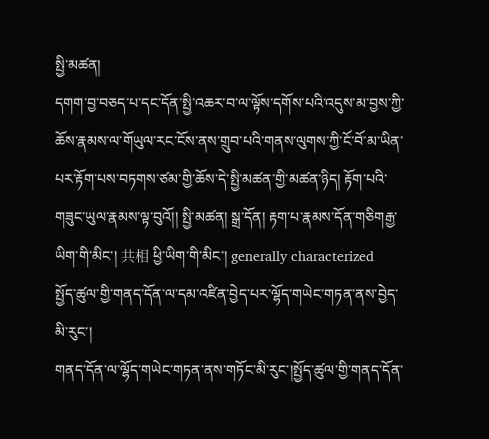སྤྱི་མཚན།
དགག་བྱ་བཅད་པ་དང་དོན་སྤྱི་འཆར་བ་ལ་ལྟོས་དགོས་པའི་འདུས་མ་བྱས་ཀྱི་ཆོས་རྣམས་ལ་གོཡུལ་རང་ངོས་ནས་གྲུབ་པའི་གནས་ལུགས་ཀྱི་ངོ་བོ་མ་ཡིན་པར་རྟོག་པས་བཏགས་ཙམ་གྱི་ཆོས་དེ་སྤྱི་མཚན་གྱི་མཚན་ཉིད། རྟོག་པའི་གཟུང་ཡུལ་རྣམས་ལྟ་བུའོ།། སྤྱི་མཚན། སྒྲ་དོན། རྟག་པ་རྣམས་དོན་གཅིགརྒྱ་ཡིག་གི་མིང་། 共相 ཕྱི་ཡིག་གི་མིང་། generally characterized
སྤྱོད་ཚུལ་གྱི་གནད་དོན་ལ་དམ་འཛིན་བྱེད་པར་ལྷོད་གཡེང་གཏན་ནས་བྱེད་མི་རུང་།
གནད་དོན་ལ་ལྷོད་གཡེང་གཏན་ནས་གཏོང་མི་རུང་།སྤྱོད་ཚུལ་གྱི་གནད་དོན་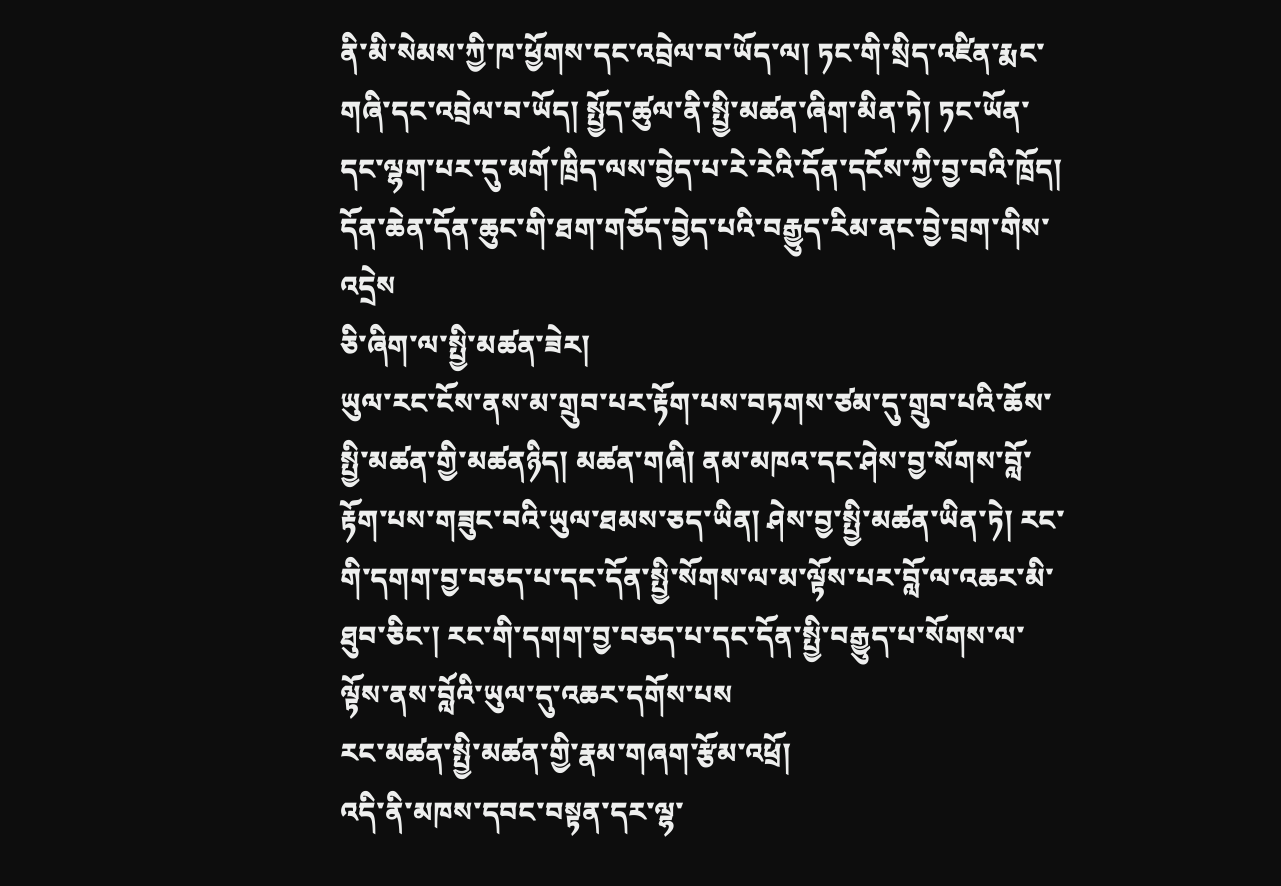ནི་མི་སེམས་ཀྱི་ཁ་ཕྱོགས་དང་འབྲེལ་བ་ཡོད་ལ། ཏང་གི་སྲིད་འཛིན་རྨང་གཞི་དང་འབྲེལ་བ་ཡོད། སྤྱོད་ཚུལ་ནི་སྤྱི་མཚན་ཞིག་མིན་ཏེ། ཏང་ཡོན་དང་ལྷག་པར་དུ་མགོ་ཁྲིད་ལས་བྱེད་པ་རེ་རེའི་དོན་དངོས་ཀྱི་བྱ་བའི་ཁྲོད། དོན་ཆེན་དོན་ཆུང་གི་ཐག་གཅོད་བྱེད་པའི་བརྒྱུད་རིམ་ནང་བྱེ་བྲག་གིས་འདྲེས
ཅི་ཞིག་ལ་སྤྱི་མཚན་ཟེར།
ཡུལ་རང་ངོས་ནས་མ་གྲུབ་པར་རྟོག་པས་བཏགས་ཙམ་དུ་གྲུབ་པའི་ཆོས་སྤྱི་མཚན་གྱི་མཚནཉིད། མཚན་གཞི། ནམ་མཁའ་དང་ཤེས་བྱ་སོགས་བློ་རྟོག་པས་གཟུང་བའི་ཡུལ་ཐམས་ཅད་ཡིན། ཤེས་བྱ་སྤྱི་མཚན་ཡིན་ཏེ། རང་གི་དགག་བྱ་བཅད་པ་དང་དོན་སྤྱི་སོགས་ལ་མ་ལྟོས་པར་བློ་ལ་འཆར་མི་ཐུབ་ཅིང་། རང་གི་དགག་བྱ་བཅད་པ་དང་དོན་སྤྱི་བརྒྱུད་པ་སོགས་ལ་ལྟོས་ནས་བློའི་ཡུལ་དུ་འཆར་དགོས་པས
རང་མཚན་སྤྱི་མཚན་གྱི་རྣམ་གཞག་རྩོམ་འཕྲོ།
འདི་ནི་མཁས་དབང་བསྟན་དར་ལྷ་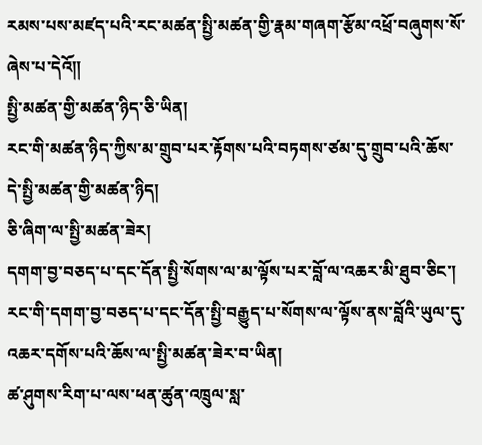རམས་པས་མཛད་པའི་རང་མཚན་སྤྱི་མཚན་གྱི་རྣམ་གཞག་རྩོམ་འཕྲོ་བཞུགས་སོ་ཞེས་པ་དེའོ༎
སྤྱི་མཚན་གྱི་མཚན་ཉིད་ཅི་ཡིན།
རང་གི་མཚན་ཉིད་ཀྱིས་མ་གྲུབ་པར་རྟོགས་པའི་བཏགས་ཙམ་དུ་གྲུབ་པའི་ཆོས་དེ་སྤྱི་མཚན་གྱི་མཚན་ཉིད།
ཅི་ཞིག་ལ་སྤྱི་མཚན་ཟེར།
དགག་བྱ་བཅད་པ་དང་དོན་སྤྱི་སོགས་ལ་མ་ལྟོས་པར་བློ་ལ་འཆར་མི་ཐུབ་ཅིང་། རང་གི་དགག་བྱ་བཅད་པ་དང་དོན་སྤྱི་བརྒྱུད་པ་སོགས་ལ་ལྟོས་ནས་བློའི་ཡུལ་དུ་འཆར་དགོས་པའི་ཆོས་ལ་སྤྱི་མཚན་ཟེར་བ་ཡིན།
ཚ་ཤུགས་རིག་པ་ལས་ཕན་ཚུན་འཁྲུལ་སླ་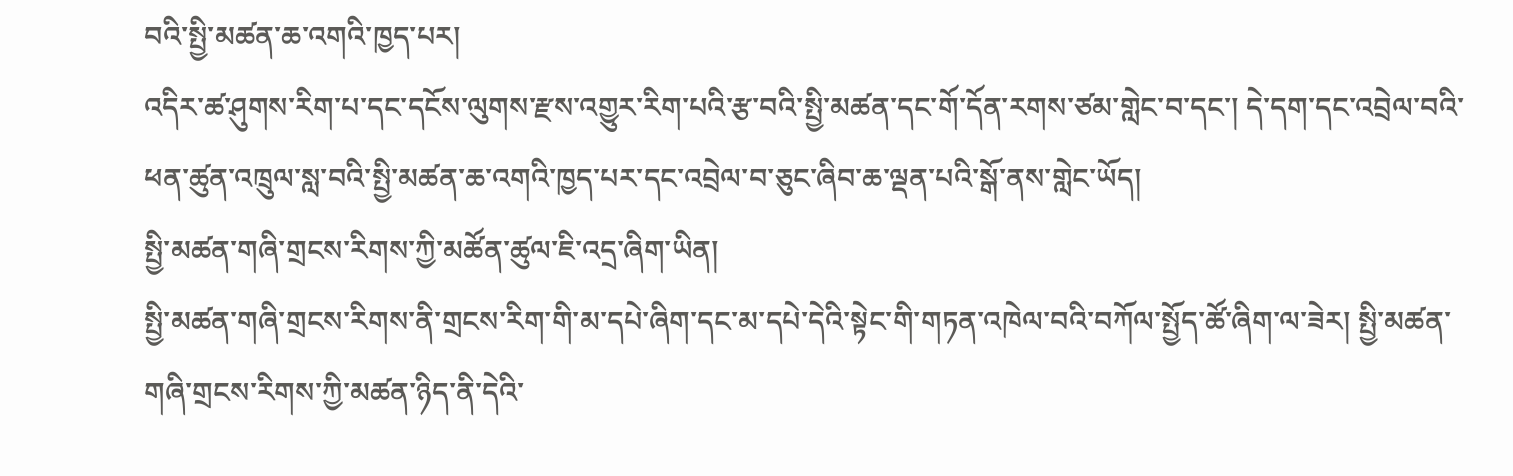བའི་སྤྱི་མཚན་ཆ་འགའི་ཁྱད་པར།
འདིར་ཚ་ཤུགས་རིག་པ་དང་དངོས་ལུགས་རྫས་འགྱུར་རིག་པའི་རྩ་བའི་སྤྱི་མཚན་དང་གོ་དོན་རགས་ཙམ་གླེང་བ་དང་། དེ་དག་དང་འབྲེལ་བའི་ཕན་ཚུན་འཁྲུལ་སླ་བའི་སྤྱི་མཚན་ཆ་འགའི་ཁྱད་པར་དང་འབྲེལ་བ་ཅུང་ཞིབ་ཆ་ལྡན་པའི་སྒོ་ནས་གླེང་ཡོད།
སྤྱི་མཚན་གཞི་གྲངས་རིགས་ཀྱི་མཚོན་ཚུལ་ཇི་འདྲ་ཞིག་ཡིན།
སྤྱི་མཚན་གཞི་གྲངས་རིགས་ནི་གྲངས་རིག་གི་མ་དཔེ་ཞིག་དང་མ་དཔེ་དེའི་སྟེང་གི་གཏན་འཁེལ་བའི་བཀོལ་སྤྱོད་ཚོ་ཞིག་ལ་ཟེར། སྤྱི་མཚན་གཞི་གྲངས་རིགས་ཀྱི་མཚན་ཉིད་ནི་དེའི་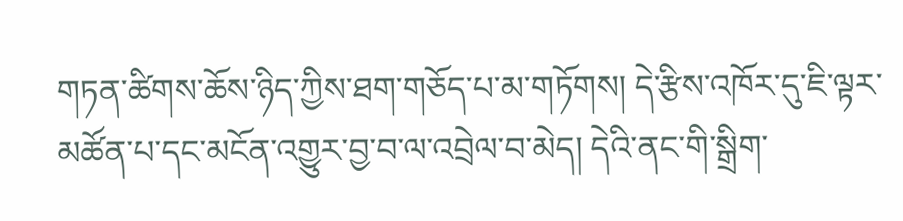གཏན་ཚིགས་ཆོས་ཉིད་ཀྱིས་ཐག་གཅོད་པ་མ་གཏོགས། དེ་རྩིས་འཁོར་དུ་ཇི་ལྟར་མཚོན་པ་དང་མངོན་འགྱུར་བྱ་བ་ལ་འབྲེལ་བ་མེད། དེའི་ནང་གི་སྒྲིག་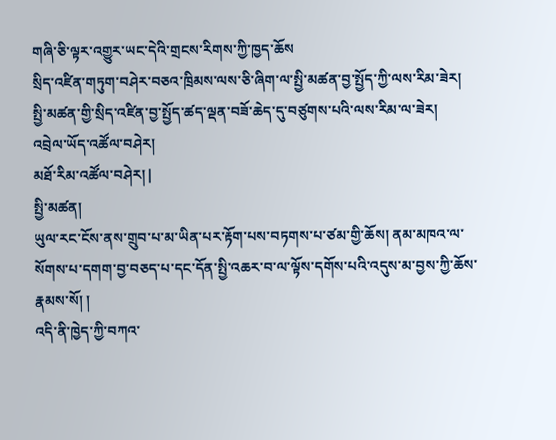གཞི་ཅི་ལྟར་འགྱུར་ཡང་དེའི་གྲངས་རིགས་ཀྱི་ཁྱད་ཆོས
སྲིད་འཛིན་གཏུག་བཤེར་བཅའ་ཁྲིམས་ལས་ཅི་ཞིག་ལ་སྤྱི་མཚན་བྱ་སྤྱོད་ཀྱི་ལས་རིམ་ཟེར།
སྤྱི་མཚན་གྱི་སྲིད་འཛིན་བྱ་སྤྱོད་ཚད་ལྡན་བཟོ་ཆེད་དུ་བཙུགས་པའི་ལས་རིམ་ལ་ཟེར།
འབྲེལ་ཡོད་འཚོལ་བཤེར།
མཐོ་རིམ་འཚོལ་བཤེར། |
སྤྱི་མཚན།
ཡུལ་རང་ངོས་ནས་གྲུབ་པ་མ་ཡིན་པར་རྟོག་པས་བཏགས་པ་ཙམ་གྱི་ཆོས། ནམ་མཁའ་ལ་སོགས་པ་དགག་བྱ་བཅད་པ་དང་དོན་སྤྱི་འཆར་བ་ལ་ལྟོས་དགོས་པའི་འདུས་མ་བྱས་ཀྱི་ཆོས་རྣམས་སོ། །
འདི་ནི་ཁྱེད་ཀྱི་བཀའ་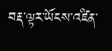བརྡ་ལྟར་ཡོངས་འཛིན་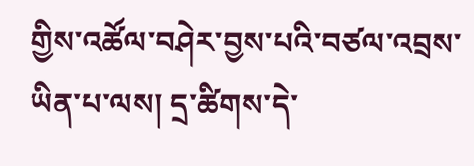གྱིས་འཚོལ་བཤེར་བྱས་པའི་བཙལ་འབྲས་ཡིན་པ་ལས། དྲ་ཚིགས་དེ་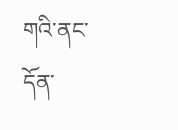གའི་ནང་དོན་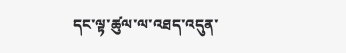དང་ལྟ་ཚུལ་ལ་འཐད་འདུན་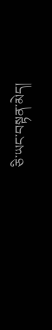ཅི་ཡང་བསྟན་མེད།